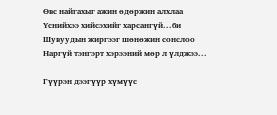Өвс найгахыг ажин өдөржин алхлаа
Үснийхээ хийсэхийг харсангүй...би
Шувуудын жиргээг шөнөжин сонслоо
Наргүй тэнгэрт хэрээний мөр л үлджээ...

Гүүрэн дээгүүр хүмүүс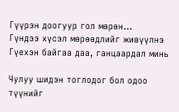Гүүрэн доогуур гол мөрөн...
Гүндээ хүсэл мөрөөдлийг живүүлнэ
Гүехэн байгаа даа, ганцаардал минь

Чулуу шидэн тоглодог бол одоо түүнийг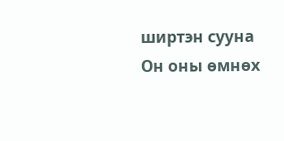ширтэн сууна
Он оны өмнөх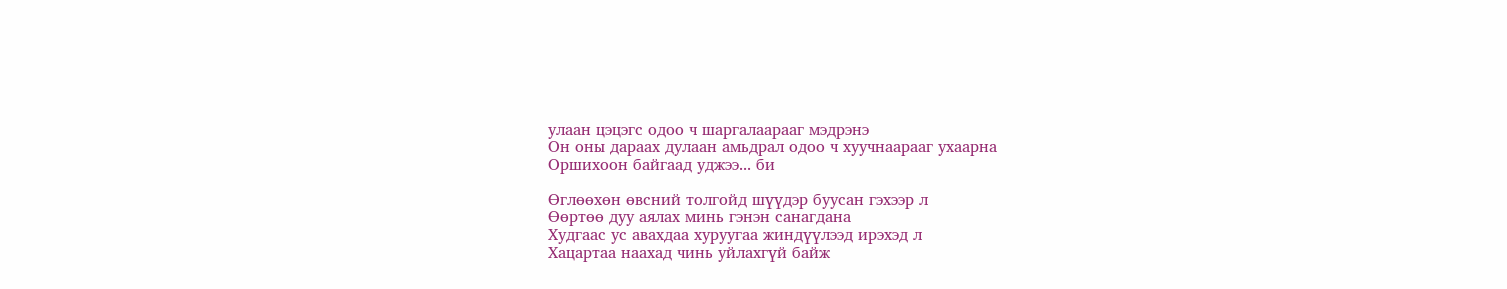улаан цэцэгс одоо ч шаргалаарааг мэдрэнэ
Он оны дараах дулаан амьдрал одоо ч хуучнаарааг ухаарна
Оршихоон байгаад уджээ... би

Өглөөхөн өвсний толгойд шүүдэр буусан гэхээр л
Өөртөө дуу аялах минь гэнэн санагдана
Худгаас ус авахдаа хуруугаа жиндүүлээд ирэхэд л
Хацартаа наахад чинь уйлахгүй байж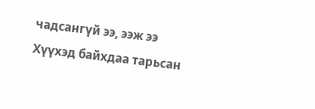чадсангүй ээ, ээж ээ
Хүүхэд байхдаа тарьсан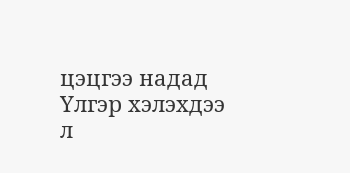цэцгээ надад
Үлгэр хэлэхдээ л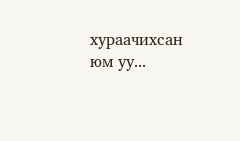хураачихсан юм уу...